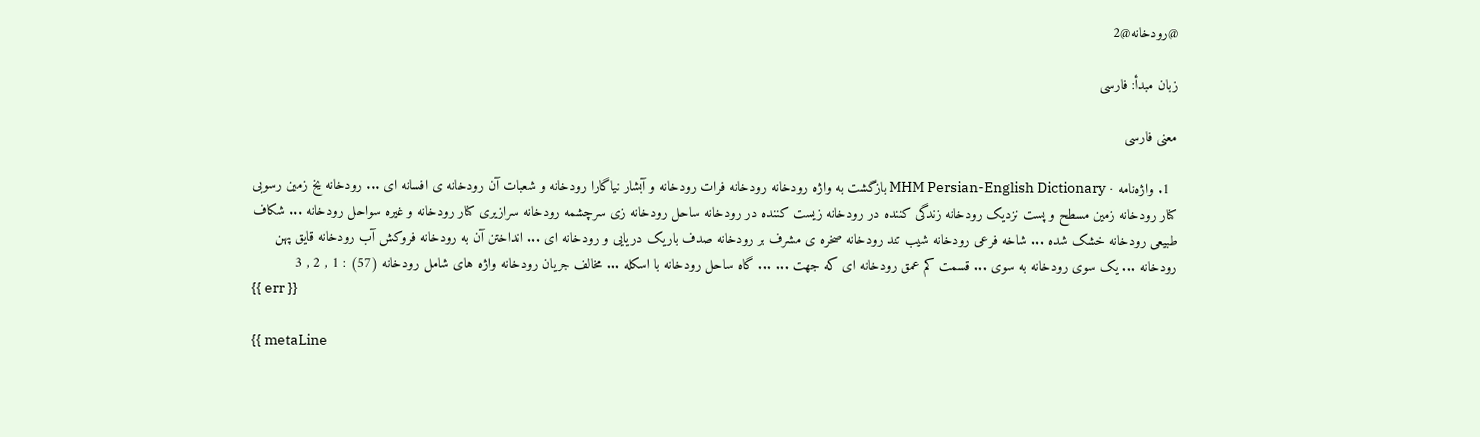@رودخانه@2

زبان مبدأ: فارسی

معنی فارسی

  1. واژه‌نامه · MHM Persian-English Dictionary بازگشت به واژه رودخانه رودخانه فرات رودخانه و آبشار نياگارا رودخانه و شعبات آن رودخانه ى افسانه اى ... رودخانه يخ زمين رسوبى کنار رودخانه زمين مسطح و پست نزديک رودخانه زندگى کننده در رودخانه زيست کننده در رودخانه ساحل رودخانه زى سرچشمه رودخانه سرازيرى کنار رودخانه و غيره سواحل رودخانه ... شکاف طبيعى رودخانه خشک شده ... شاخه فرعى رودخانه شيب تند رودخانه صخره ى مشرف بر رودخانه صدف باريک دريايى و رودخانه اى ... انداختن آن به رودخانه فروکش آب رودخانه قايق پهن رودخانه ... يک سوى رودخانه به سوى ... قسمت کم عمق رودخانه اى که جهت ... ... گاه ساحل رودخانه با اسکله ... مخالف جريان رودخانه واژه هاى شامل رودخانه (57) : 1 , 2 , 3
{{ err }}

{{ metaLine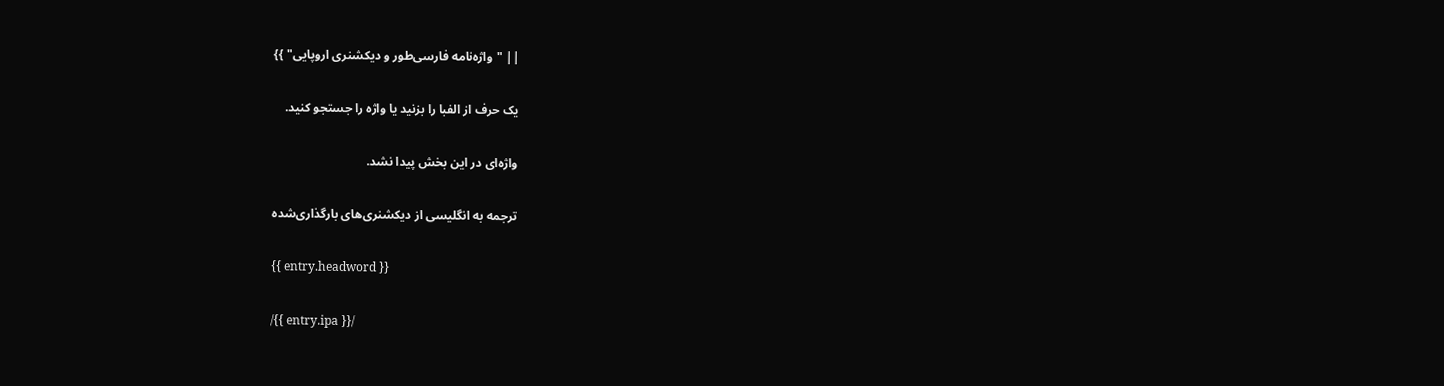|| "واژه‌نامه فارسی‌طور و دیکشنری اروپایی" }}

یک حرف از الفبا را بزنید یا واژه را جستجو کنید.

واژه‌ای در این بخش پیدا نشد.

ترجمه به انگلیسی از دیکشنری‌های بارگذاری‌شده

{{ entry.headword }}

/{{ entry.ipa }}/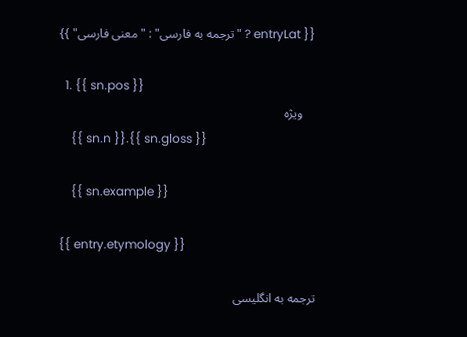{{ entryLat ? "ترجمه به فارسی" : "معنی فارسی" }}

  1. {{ sn.pos }}
    ویژه
    {{ sn.n }}.{{ sn.gloss }}

    {{ sn.example }}

{{ entry.etymology }}

ترجمه به انگلیسی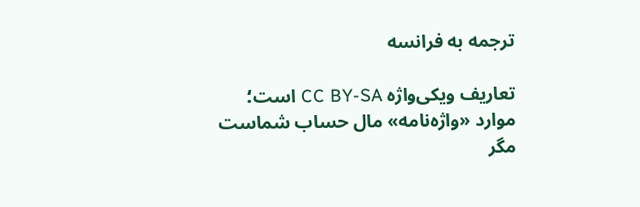ترجمه به فرانسه

تعاریف ویکی‌واژه CC BY-SA است؛ موارد «واژه‌نامه» مال حساب شماست مگر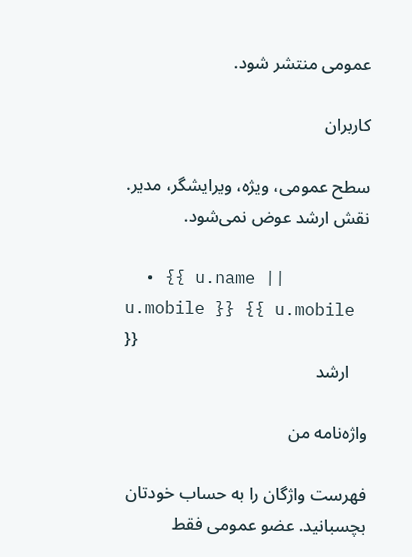عمومی منتشر شود.

کاربران

سطح عمومی، ویژه، ویرایشگر، مدیر. نقش ارشد عوض نمی‌شود.

  • {{ u.name || u.mobile }} {{ u.mobile }}
    ارشد

واژه‌نامه من

فهرست واژگان را به حساب خودتان بچسبانید. عضو عمومی فقط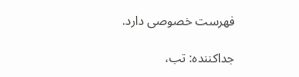فهرست خصوصی دارد.

جداکننده: تب،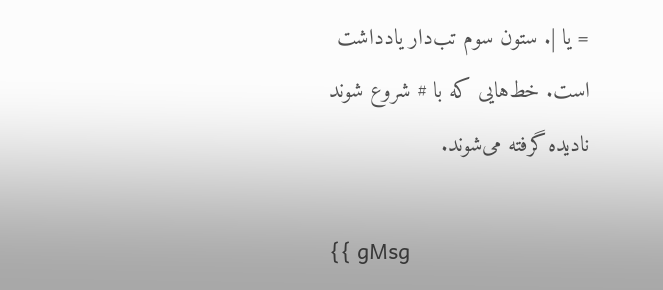= یا |. ستون سوم تب‌دار یادداشت است. خط‌هایی که با # شروع شوند نادیده گرفته می‌شوند.

{{ gMsg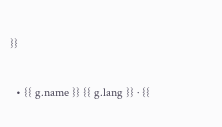}}

  • {{ g.name }} {{ g.lang }} · {{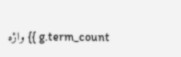g.term_count }} واژه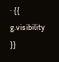· {{ g.visibility }}